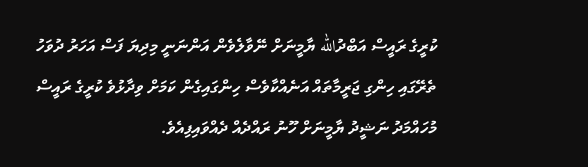ކުރީގެ ރައީސް އަބްދުالله ޔާމީނަށް ނޭވާލެވެން އަންނަނީ މިދިޔަ ފަސް އަހަރު ދުވަހު ތެރޭގައި ހިންގި ޖަރީމާތައް އަނެއްކާވެސް ހިންގައިގެން ކަމަށް ވިދާޅުވެ ކުރީގެ ރައީސް މުހައްމަދު ނަޝީދު ޔާމީނަށް ހޫނު ރައްދެއް ދެއްވައިފިއެވެ.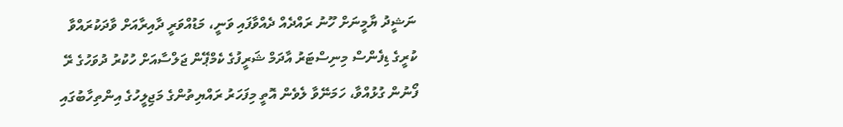ނަޝީދު ޔާމީނަށް ހޫނު ރައްދެއް ދެއްވާފައި ވަނީ، މަޑުއްވަރީ ދާއިރާއަށް ވާދަކުރައްވާ ކުރީގެ ޑިފެންސް މިނިސްޓަރު އާދަމް ޝަރީފުގެ ކެމްޕޭން ޖަލްސާއަށް ހުކުރު ދުވަހުގެ ރޭ ފޯނުން ގުޅުއްވާ، ހަމަނޭވާ ލެވެން އޮތީ މިފަހަރު ރައްޔިތުންގެ މަޖިލީހުގެ އިންތިހާބުގައި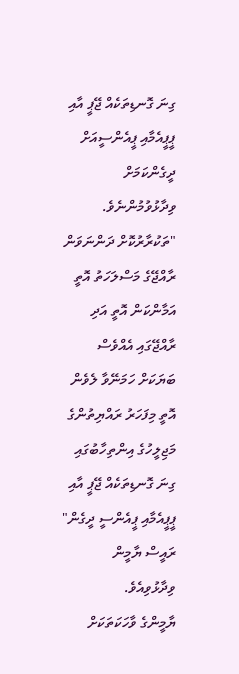ގިނަ ގޮނޑިތަކެއް ޖޭޕީ އާއި ޕީޕީއެމާއި ޕީއެންސީއަށް ދީގެންކަމަށް ވިދާޅުވުމުންނެވެ.
"ތަކުރާރުކޮށް ދަންނަވަން ރާއްޖޭގެ މަސްލަހަތު އޮތީ އަމާންކަން އޮތީ އަދި ރާއްޖޭގައި އެއްވެސް ބަޔަކަށް ހަމަނޭވާ ލެވެން އޮތީ މިފަހަރު ރައްޔިތުންގެ މަޖިލީހުގެ އިންތިހާބުގައި ގިނަ ގޮނޑިތަކެއް ޖޭޕީ އާއި ޕީޕީއެމާއި ޕީއެންސީ ދީގެން" ރައީސް ޔާމީން ވިދާޅުވިއެވެ.
ޔާމީންގެ ވާހަކަތަކަށް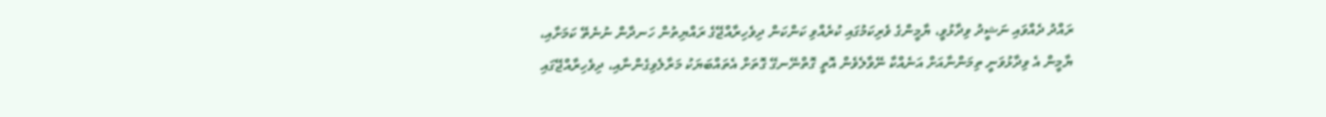ރައްދު ދެއްވައި ނަޝީދު ވިދާޅުވީ، ޔާމީންގެ ވެރިކަމުގައި ކުރެއްވި ކަންކަން ދިވެހިރާއްޖޭގެ ރައްޔިތުން ހަނދާން ނުނެތޭ ކަމަށާއި، ޔާމީން އެ ވިދާޅުވަނީ ތިމަންނާއަށް އަނެއްކާ ނޭވާލެވެން އޮތީ ގޮތްނޭނގޭ ގޮތަށް އެތައްބަޔަކު މަރާލެވިގެންނާއި، ދިވެހިރާއްޖޭގައި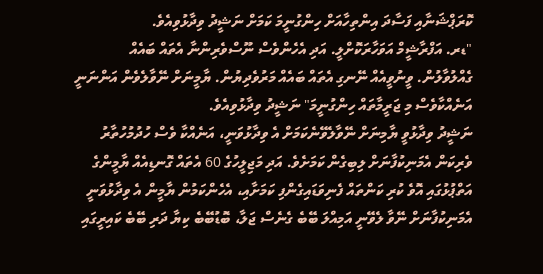ކޮރަޕްޝަނާއި ފަސާދަ އިންތިހާއަށް ހިންގުނީމަ ކަމަށް ނަޝީދު ވިދާޅުވިއެވެ.
"ޑރ. އަފްރާޝީމް އަވަހާރަކޮށްލީ. އަދި އެހެންވެސް ނޫސްވެރިންނާ އެތައް ބައެއް ގެއްލުވާލުން. ވީނުވީއެއް ނޭނގި އެތައް ބައެއް މަރުވެދިޔުން. ޔާމީނަށް ނޭވާލެވެން އަންނަނީ އަނެއްކާވެސް މި ޖަރީމާތައް ހިންގުނީމަ" ނަޝީދު ވިދާޅުވިއެވެ.
ނަޝީދު ވިދާޅުވީ ޔާމިނަށް ނޭވާލެވޭނެކަމަށް އެ ވިދާޅުވަނީ، އަނެއްކާ ވެސް ހުދުމުހުތާރު ވެރިކަން އެމަނިކުފާނަށް ލިބިގެން ކަމަށެވެ. އަދި މަޖިލީހުގެ 60 އެތައް ގޮނޑިއެއް ޔާމީންގެ އަތްޕުޅުގައި އޮވެ ކުރި ކަންތައް ފެނިވަޑައިގެންފި ކަމަށާއި، އެހެންކަމުން ޔާމީން އެ ވިދާޅުވަނީ އެމަނިކުފާނަށް ނޭވާ ލެވޭނީ އަމިއްލަ ބޭބެ ގެނެސް ޖަލާ، ބޮޑުބޭބެ ކިޔާ ދަރި ބޭބެ ކައިރީގައި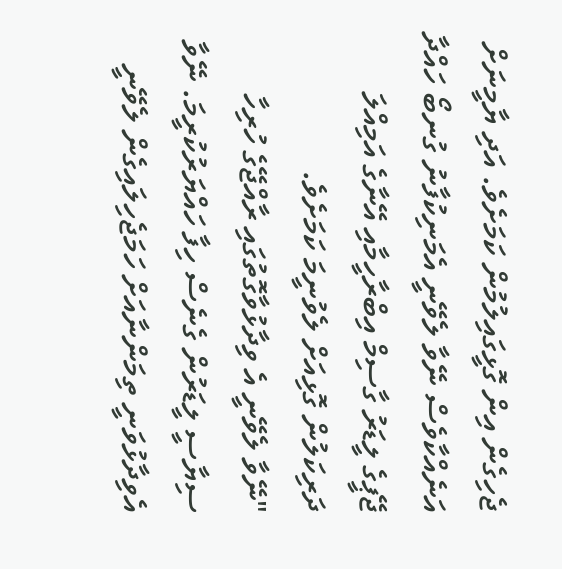ޖެހިގެން އިން ގޮޅީގައިލުމުން ކަމަށެވެ. އަދި ޔާމީނަށް އަނެއްކާވެސް ނޭވާ ލެވޭނީ އެމަނިކުފާނު ގުނބޯ ހައްދާ ޖޭޕީގެ ލީޑަރު ގާސިމް އިބްރާހީމާއި އޭނާގެ އަމިއްލަ ދަރިކަލުން ގޮޅިއަށް ލެވުނީމަ ކަމަށެވެ.
"ނޭވާ ލެވޭނީ އެ ވިދާޅުވާގޮތުގައި ރާއްޖޭގެ ހުރިހާ ސިޔާސީ ލީޑަރުން ގެނެސް ހިފާ ހައްޔަރުކުރީމަ. ނޭވާ އެވިދާޅުވަނީ ތިމަންނާއަށް ހަމަޖެހިލައިގެން ލެވޭނީ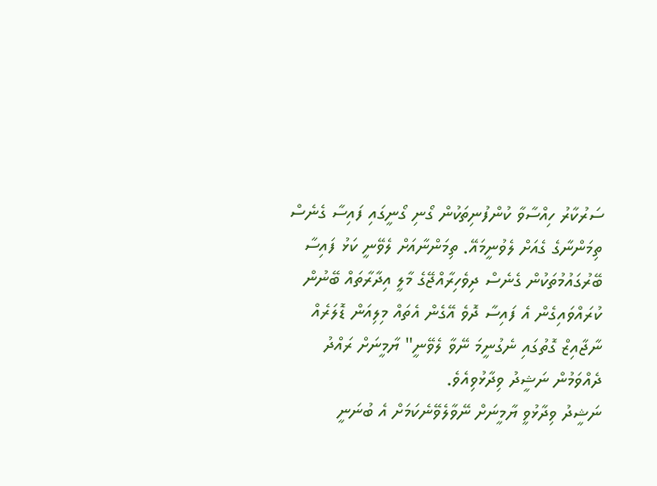ސަރުކާރު ހިއްސާވާ ކުންފުނިތަކުން ގޯނި ގޯނީގައި ފައިސާ ގެނެސް ތިމަންނާގެ ގެއަށް ލެވުނީމައޭ. ތިމަންނާއަށް ލެވޭނީ ކަޅު ފައިސާ ބޭރުގައުމުތަކުން ގެނެސް ދިވެހިރާއްޖޭގެ މާލީ އިދާރާތައް ބޭނުން ކުރައްވައިގެން އެ ފައިސާ ދޮވެ އޭގެން އެތައް މިލިއަން ޑޮލަރެއް ނާޖާއިޒް ގޮތުގައި ނެގުނީމަ ނޭވާ ލެވޭނީ" ޔާމީނަށް ރައްދު ދެއްވަމުން ނަޝީދު ވިދާޅުވިއެވެ.
ނަޝީދު ވިދާޅުވީ ޔާމީނަށް ނޭވާލެވޭނެކަމަށް އެ ބުނަނީ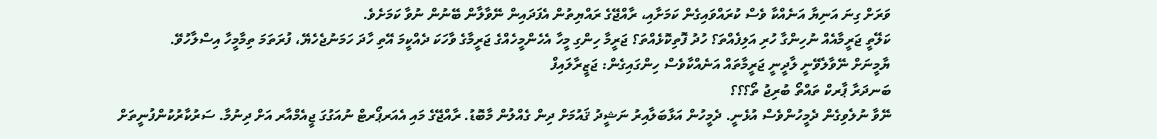ވަރަށް ގިނަ އަނިޔާ އަނެއްކާ ވެސް ކުރައްވައިގެން ކަމަށާއި، ރާއްޖޭގެ ރައްޔިތުން އެފަދައިން ނޭވާލާން ބޭނުން ނުވާ ކަމަށެވެ.
ކަލޭތީ ޖަރީމާއެއް ނުހިންގާ ހުރި އަލިފެއްތަ؟ ހުދު ފޮތިކޮޅެއްތަ؟ ޖަރީމާ ހިންގި މީހާ އެހެންމީހެއްގެ ޖަރީމާގެ ވާހަކަ ދެއްކީމަ އޭތި ހާދަ ހަމަނުޖެހެޔޭ، ފުރަތަމަ ތިމާމީހާ އިސްލާހުވޭ.
ޔާމީނަށް ނޭވާލެވޭނީ ލާދީނީ ޖަރީމާތައް އަނެއްކާވެސް ހިންގައިގެން: ޖަޒީރާލައިފް
ބަނދަރާ ޕާރކް ތައްތޯ ބުރިޖު ތޯ؟؟؟
ނޭވާ ނުލެވިގެން ދެމީހުންވެސް އުޅެނީ. ދެމީހުން އަޅާބަލާއިރު ނަޝީދު ޤައުމަށް ދިން ގެއްލުން މާބޮޑު. ރާއްޖޭގެ މައި އެއަރޕޯރޓް ނުއަގުގަ ޖީއެމްއާރ އަށް ދިނުމާ. ސަރުކާރުކުންފުނީތަށް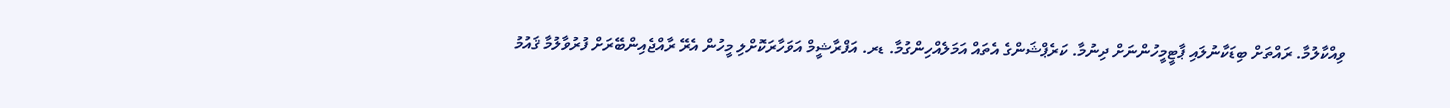ވިއްކާލުމާ. ރައްތަށް ބިޑަކާނުލައި ޕާޓީމީހުންނަށް ދިނުމާ. ކަރެޕްޝަންގެ އެތައް އަމަލެއްހިންގުމާ. ޑރ. އަފްރާޝީމް އަވަހާރަކޮށްލި މީހުން އެރޭ ރާއްޖެއިންބޭރަށް ފުރުވާލުމާ ޤައުމު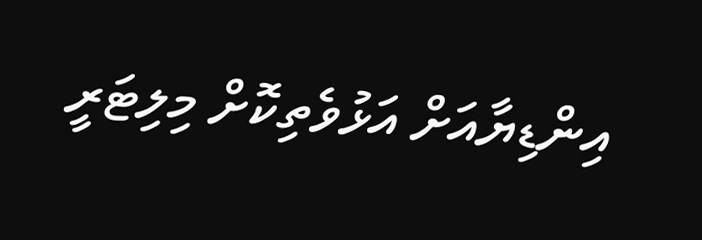އިންޑިޔާއަށް އަޅުވެތިކޮށް މިލިޓަރީ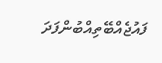ފައުޖެއްބޭތިއްބުންފަދަ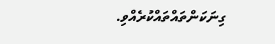ގިނަކަންތައްތައްކުރެއްވި.